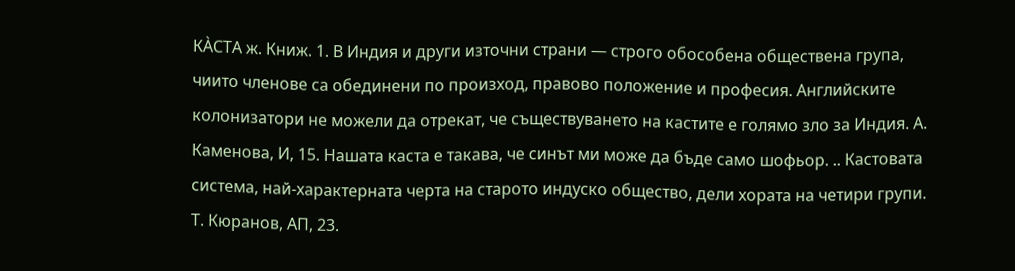КА̀СТА ж. Книж. 1. В Индия и други източни страни — строго обособена обществена група, чиито членове са обединени по произход, правово положение и професия. Английските колонизатори не можели да отрекат, че съществуването на кастите е голямо зло за Индия. А. Каменова, И, 15. Нашата каста е такава, че синът ми може да бъде само шофьор. .. Кастовата система, най-характерната черта на старото индуско общество, дели хората на четири групи. Т. Кюранов, АП, 23.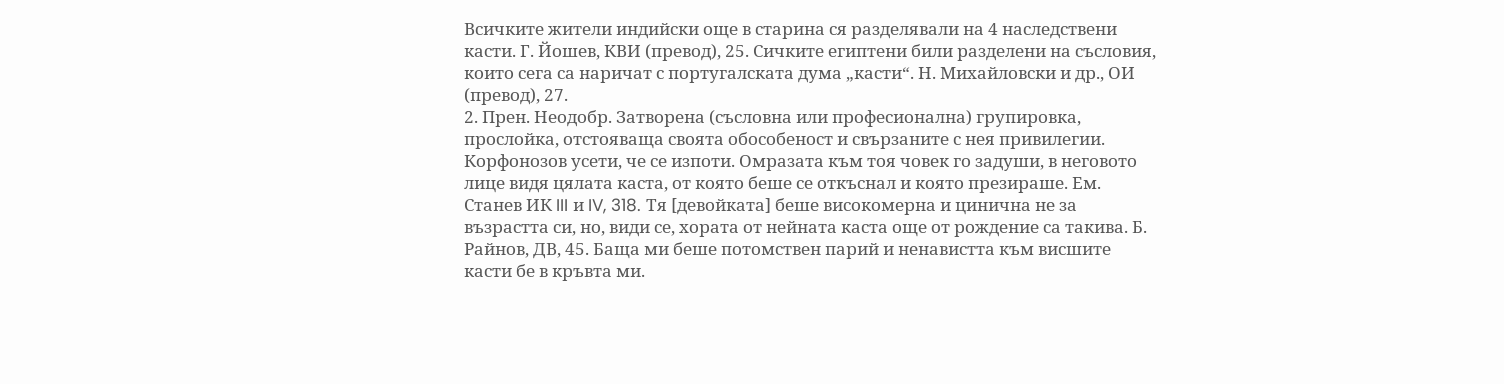Всичките жители индийски още в старина ся разделявали на 4 наследствени касти. Г. Йошев, КВИ (превод), 25. Сичките египтени били разделени на съсловия, които сега са наричат с португалската дума „касти“. Н. Михайловски и др., ОИ (превод), 27.
2. Прен. Неодобр. Затворена (съсловна или професионална) групировка, прослойка, отстояваща своята обособеност и свързаните с нея привилегии. Корфонозов усети, че се изпоти. Омразата към тоя човек го задуши, в неговото лице видя цялата каста, от която беше се откъснал и която презираше. Ем. Станев ИК III и IV, 318. Тя [девойката] беше високомерна и цинична не за възрастта си, но, види се, хората от нейната каста още от рождение са такива. Б. Райнов, ДВ, 45. Баща ми беше потомствен парий и ненавистта към висшите касти бе в кръвта ми.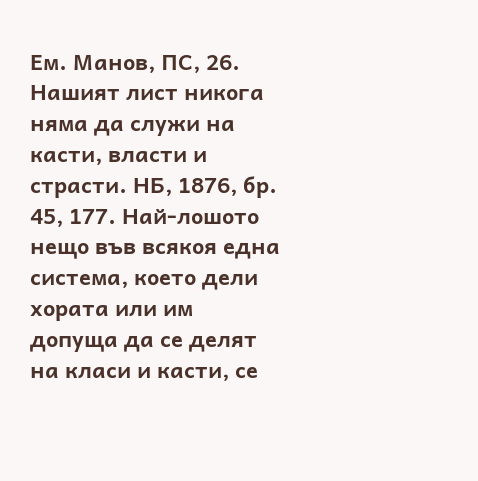Ем. Манов, ПС, 26. Нашият лист никога няма да служи на касти, власти и страсти. НБ, 1876, бр. 45, 177. Най-лошото нещо във всякоя една система, което дели хората или им допуща да се делят на класи и касти, се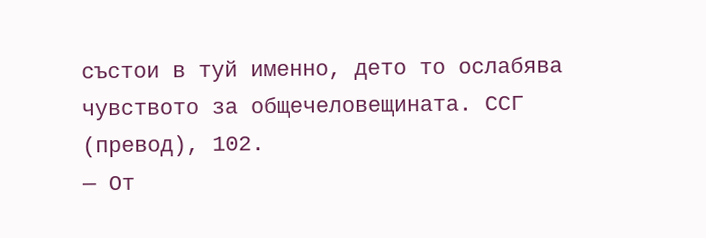състои в туй именно, дето то ослабява чувството за общечеловещината. ССГ (превод), 102.
— От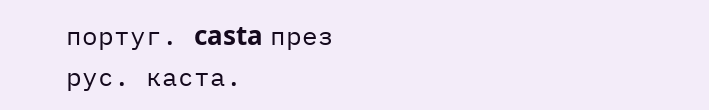португ. casta през рус. каста.